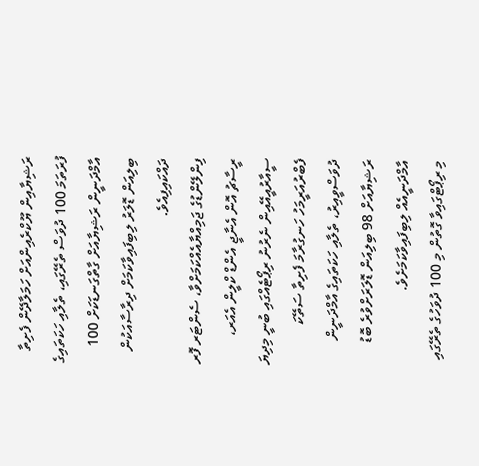ރަޝިޔާއިން ޔޫކްރެއިންއަށް ހަމަލާދޭން ފެށިތާ ފުރަތަމަ 100 ދުވަސް ތެރޭގައި، ތެލާއި ހަކަތައިގެ އާމްދަނީން ރަޝިޔާއަށް ގާތްގަނޑަކަށް 100 ބިލިއަން ޑޮލަރު ލިބިފައިވާކަމަށް ދިރާސާއަކުން ދައްކައިފިއެވެ.
ފިންލޭންޑުގެ ޖަމިއްޔާއެއްކަމަށްވާ، ސެންޓަރ ފޮރ ރީސާޗު އޮން އެނާޖީ އެންޑް ކްލީން އެއަރ، ސީއާރުއީއޭއިން ނެރުނު ރިޕޯޓެއްގައި ބުނީ މިދިޔަ ފެބްރުއަރީމަހު ހަނގުރާމަ ފެށިތާ ސަތޭކަ ދުވަސްވީއިރު، ތެލާއި ހަކަތައިގެ އާމްދަނީން ރަޝިޔާއަށް 98 ބިލިއަން ޑޮލަރަށްވުރެ ބޮޑު އާމްދަނީއެއް ލިބިފައިވާކަމަށެވެ.
މި ރިޕޯޓްގައިވާ ގޮތުން މި 100 ދުވަހުގެ ތެރޭގައި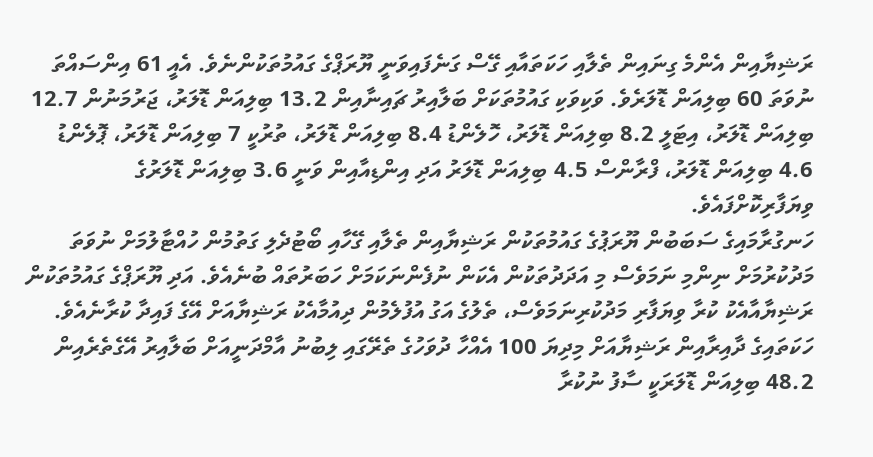ރަޝިޔާއިން އެންމެ ގިނައިން ތެލާއި ހަކަތައާއި ގޭސް ގަނެފައިވަނީ ޔޫރަޕްގެ ގައުމުތަކުންނެވެ. އެއީ 61 އިންސައްތަ ނުވަތަ 60 ބިލިއަން ޑޮލަރެވެ. ވަކިވަކި ގައުމުތަކަށް ބަލާއިރު ޗައިނާއިން 13.2 ބިލިއަން ޑޮލަރު، ޖަރުމަނުން 12.7 ބިލިއަން ޑޮލަރު، އިޓަލީ 8.2 ބިލިއަން ޑޮލަރު، ހޮލެންޑު 8.4 ބިލިއަން ޑޮލަރު، ތުރުކީ 7 ބިލިއަން ޑޮލަރު، ޕޮލެންޑު 4.6 ބިލިއަން ޑޮލަރު، ފްރާންސް 4.5 ބިލިއަން ޑޮލަރު އަދި އިންޑިއާއިން ވަނީ 3.6 ބިލިއަން ޑޮލަރުގެ ވިޔަފާރިކޮށްފައެވެ.
ހަނގުރާމައިގެ ސަބަބުން ޔޫރަޕުގެ ގައުމުތަކުން ރަޝިޔާއިން ތެލާއި ގޭހާއި ބޯޓުދެލި ގަތުމުން ހުއްޓާލުމަށް ނުވަތަ މަދުކުރުމަށް ނިންމި ނަމަވެސް މި އަދަދުތަކުން އެކަން ނުފެންނަކަމަށް ހަބަރުތައް ބުނެއެވެ. އަދި ޔޫރަޕްގެ ގައުމުތަކުން ރަޝިޔާއާއެކު ކުރާ ވިޔަފާރި މަދުކުރިނަމަވެސް، ތެލުގެ އަގު އުފުލެމުން ދިއުމާއެކު ރަޝިޔާއަށް އޭގެ ފައިދާ ކުރާނެއެވެ.
ހަކަތައިގެ ދާއިރާއިން ރަޝިޔާއަށް މިދިޔަ 100 އެއްހާ ދުވަހުގެ ތެރޭގައި ލިބުނު އާމްދަނީއަށް ބަލާއިރު އޭގެތެރެއިން 48.2 ބިލިއަން ޑޮލަރަކީ ސާފު ނުކުރާ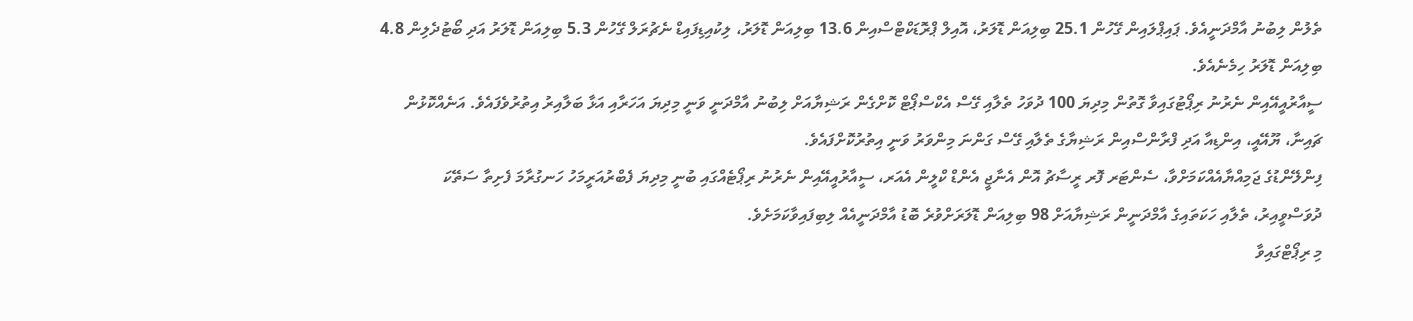ތެލުން ލިބުނު އާމްދަނީއެވެ. ޕައިޕްލައިން ގޭހުން 25.1 ބިލިއަން ޑޮލަރު، އޮއިލް ޕްރޮޑަކްޓްސްއިން 13.6 ބިލިއަން ޑޮލަރު، ލިކުއިޑިފައިޑް ނެޗުރަލް ގޭހުން 5.3 ބިލިއަން ޑޮލަރު އަދި ބޯޓުދެލިން 4.8 ބިލިއަން ޑޮލަރު ހިމެނެއެވެ.
ސީއާރުއީއޭއިން ނެރުނު ރިޕޯޓުގައިވާ ގޮތުން މިދިޔަ 100 ދުވަހު ތެލާއި ގޭސް އެކްސްޕޯޓް ކޮށްގެން ރަޝިޔާއަށް ލިބުނު އާމްދަނީ ވަނީ މިދިޔަ އަހަރާއި އަޅާ ބަލާއިރު އިތުރުވެފައެވެ. އަނެއްކޮޅުން ޗައިނާ، ޔޫއޭއީ، އިންޑިއާ އަދި ފްރާންސްއިން ރަޝިޔާގެ ތެލާއި ގޭސް ގަންނަ މިންވަރު ވަނީ އިތުރުކޮށްފައެވެ.
ފިންލޭންޑުގެ ޖަމިއްޔާއެއްކަމަށްވާ، ސެންޓަރ ފޮރ ރީސާޗު އޮން އެނާޖީ އެންޑް ކްލީން އެއަރ، ސީއާރުއީއޭއިން ނެރުނު ރިޕޯޓެއްގައި ބުނީ މިދިޔަ ފެބްރުއަރީމަހު ހަނގުރާމަ ފެށިތާ ސަތޭކަ ދުވަސްވީއިރު، ތެލާއި ހަކަތައިގެ އާމްދަނީން ރަޝިޔާއަށް 98 ބިލިއަން ޑޮލަރަށްވުރެ ބޮޑު އާމްދަނީއެއް ލިބިފައިވާކަމަށެވެ.
މި ރިޕޯޓްގައިވާ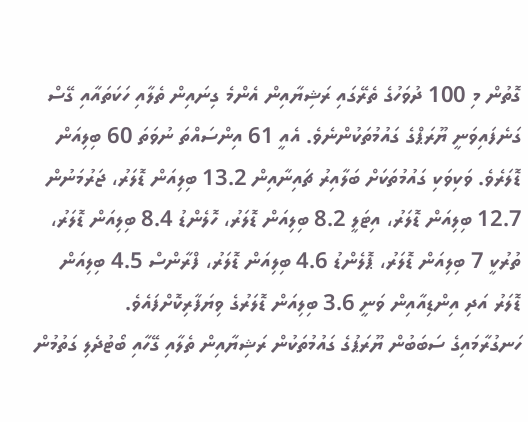ގޮތުން މި 100 ދުވަހުގެ ތެރޭގައި ރަޝިޔާއިން އެންމެ ގިނައިން ތެލާއި ހަކަތައާއި ގޭސް ގަނެފައިވަނީ ޔޫރަޕްގެ ގައުމުތަކުންނެވެ. އެއީ 61 އިންސައްތަ ނުވަތަ 60 ބިލިއަން ޑޮލަރެވެ. ވަކިވަކި ގައުމުތަކަށް ބަލާއިރު ޗައިނާއިން 13.2 ބިލިއަން ޑޮލަރު، ޖަރުމަނުން 12.7 ބިލިއަން ޑޮލަރު، އިޓަލީ 8.2 ބިލިއަން ޑޮލަރު، ހޮލެންޑު 8.4 ބިލިއަން ޑޮލަރު، ތުރުކީ 7 ބިލިއަން ޑޮލަރު، ޕޮލެންޑު 4.6 ބިލިއަން ޑޮލަރު، ފްރާންސް 4.5 ބިލިއަން ޑޮލަރު އަދި އިންޑިއާއިން ވަނީ 3.6 ބިލިއަން ޑޮލަރުގެ ވިޔަފާރިކޮށްފައެވެ.
ހަނގުރާމައިގެ ސަބަބުން ޔޫރަޕުގެ ގައުމުތަކުން ރަޝިޔާއިން ތެލާއި ގޭހާއި ބޯޓުދެލި ގަތުމުން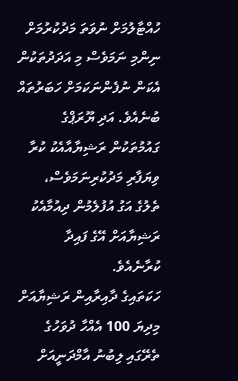ހުއްޓާލުމަށް ނުވަތަ މަދުކުރުމަށް ނިންމި ނަމަވެސް މި އަދަދުތަކުން އެކަން ނުފެންނަކަމަށް ހަބަރުތައް ބުނެއެވެ. އަދި ޔޫރަޕްގެ ގައުމުތަކުން ރަޝިޔާއާއެކު ކުރާ ވިޔަފާރި މަދުކުރިނަމަވެސް، ތެލުގެ އަގު އުފުލެމުން ދިއުމާއެކު ރަޝިޔާއަށް އޭގެ ފައިދާ ކުރާނެއެވެ.
ހަކަތައިގެ ދާއިރާއިން ރަޝިޔާއަށް މިދިޔަ 100 އެއްހާ ދުވަހުގެ ތެރޭގައި ލިބުނު އާމްދަނީއަށް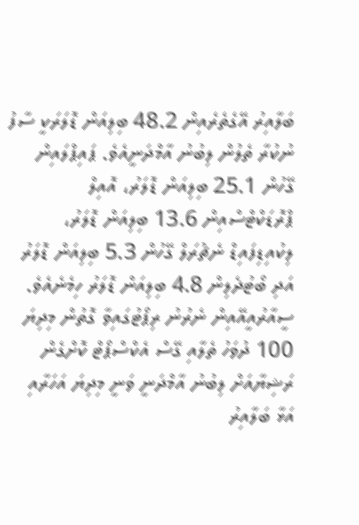ބަލާއިރު އޭގެތެރެއިން 48.2 ބިލިއަން ޑޮލަރަކީ ސާފު ނުކުރާ ތެލުން ލިބުނު އާމްދަނީއެވެ. ޕައިޕްލައިން ގޭހުން 25.1 ބިލިއަން ޑޮލަރު، އޮއިލް ޕްރޮޑަކްޓްސްއިން 13.6 ބިލިއަން ޑޮލަރު، ލިކުއިޑިފައިޑް ނެޗުރަލް ގޭހުން 5.3 ބިލިއަން ޑޮލަރު އަދި ބޯޓުދެލިން 4.8 ބިލިއަން ޑޮލަރު ހިމެނެއެވެ.
ސީއާރުއީއޭއިން ނެރުނު ރިޕޯޓުގައިވާ ގޮތުން މިދިޔަ 100 ދުވަހު ތެލާއި ގޭސް އެކްސްޕޯޓް ކޮށްގެން ރަޝިޔާއަށް ލިބުނު އާމްދަނީ ވަނީ މިދިޔަ އަހަރާއި އަޅާ ބަލާއިރު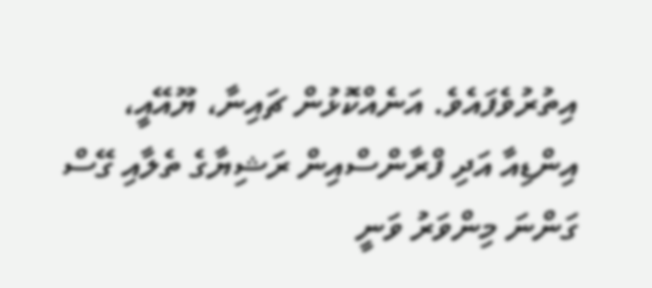އިތުރުވެފައެވެ. އަނެއްކޮޅުން ޗައިނާ، ޔޫއޭއީ، އިންޑިއާ އަދި ފްރާންސްއިން ރަޝިޔާގެ ތެލާއި ގޭސް ގަންނަ މިންވަރު ވަނީ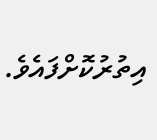އިތުރުކޮށްފައެވެ.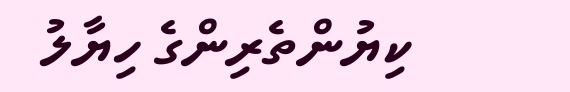ކިޔުންތެރިންގެ ހިޔާލު